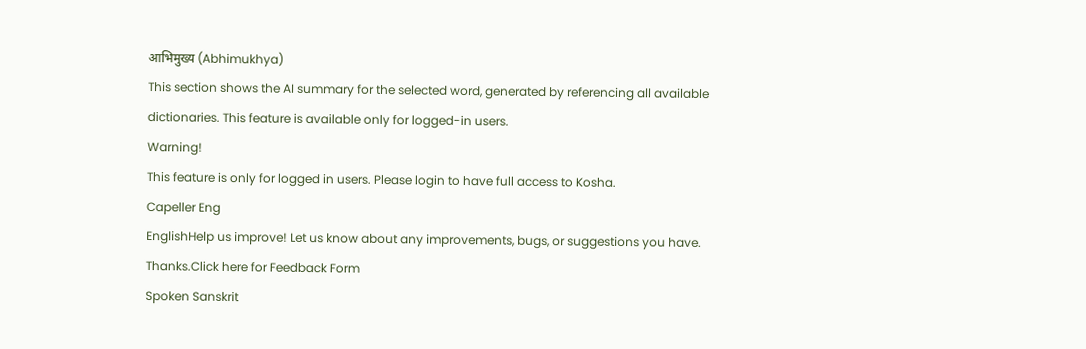आभिमुख्य (Abhimukhya)
This section shows the AI summary for the selected word, generated by referencing all available dictionaries. This feature is available only for logged-in users.
Warning!
This feature is only for logged in users. Please login to have full access to Kosha.
Capeller Eng
EnglishHelp us improve! Let us know about any improvements, bugs, or suggestions you have. Thanks.Click here for Feedback Form
Spoken Sanskrit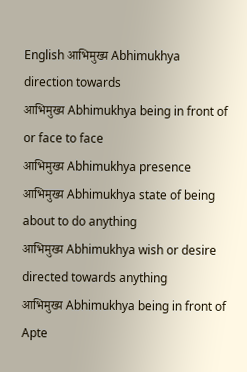English आभिमुख्य Abhimukhya direction towards
आभिमुख्य Abhimukhya being in front of or face to face
आभिमुख्य Abhimukhya presence
आभिमुख्य Abhimukhya state of being about to do anything
आभिमुख्य Abhimukhya wish or desire directed towards anything
आभिमुख्य Abhimukhya being in front of
Apte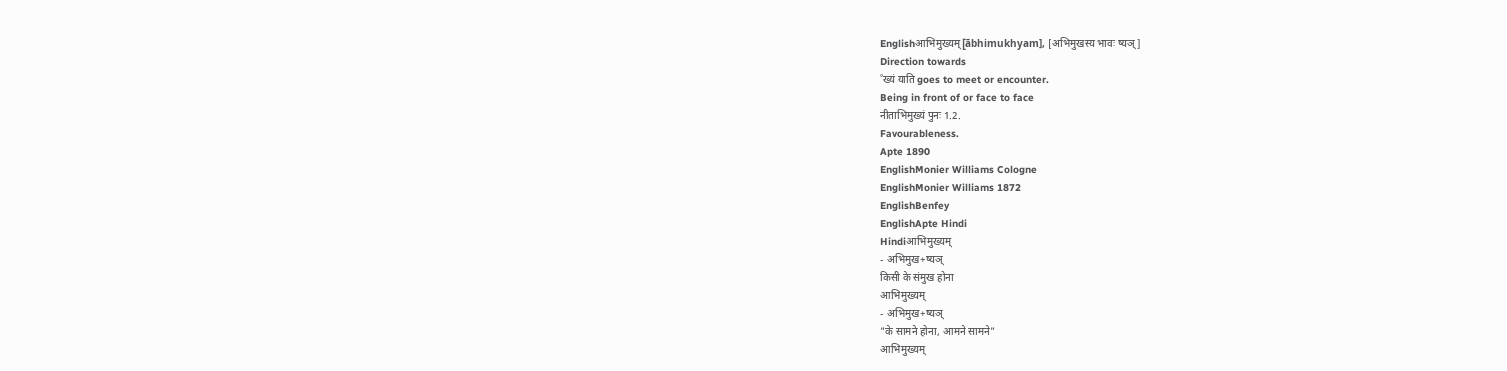Englishआभिमुख्यम् [ābhimukhyam], [अभिमुखस्य भावः ष्यञ्]
Direction towards
˚ख्यं याति goes to meet or encounter.
Being in front of or face to face
नीताभिमुख्यं पुनः 1.2.
Favourableness.
Apte 1890
EnglishMonier Williams Cologne
EnglishMonier Williams 1872
EnglishBenfey
EnglishApte Hindi
Hindiआभिमुख्यम्
- अभिमुख+ष्यञ्
किसी के संमुख होना
आभिमुख्यम्
- अभिमुख+ष्यञ्
"के सामने होना, आमने सामने"
आभिमुख्यम्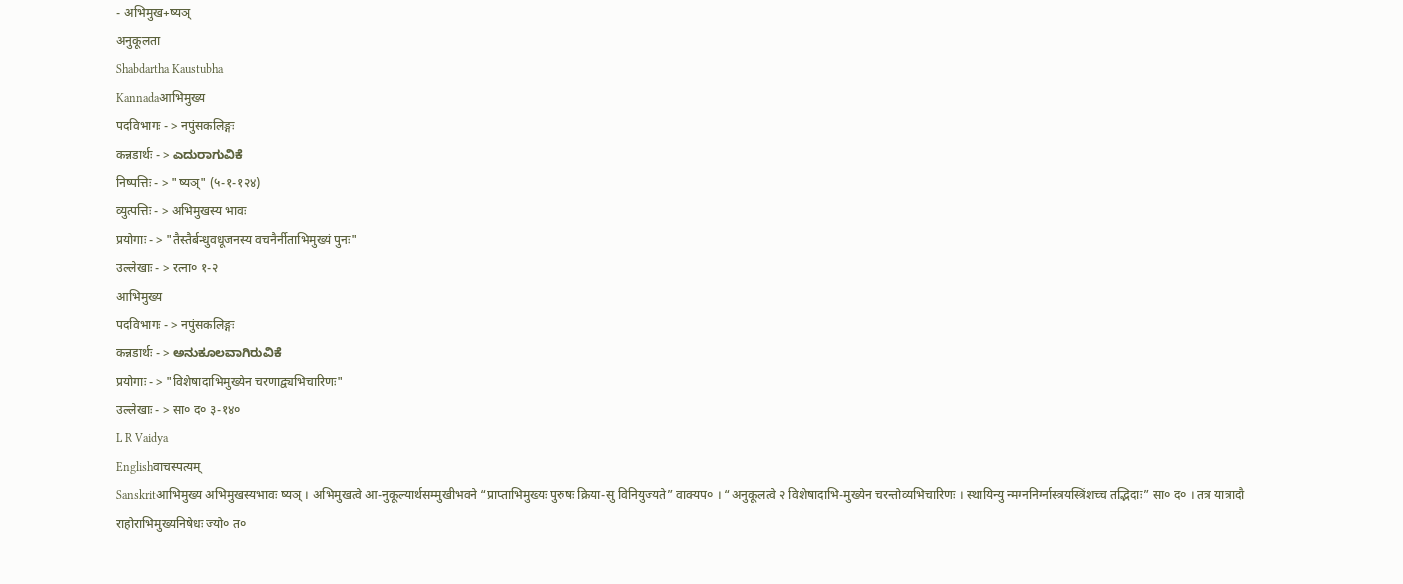- अभिमुख+ष्यञ्
अनुकूलता
Shabdartha Kaustubha
Kannadaआभिमुख्य
पदविभागः - > नपुंसकलिङ्गः
कन्नडार्थः - > ಎದುರಾಗುವಿಕೆ
निष्पत्तिः - > "ष्यञ्" (५-१-१२४)
व्युत्पत्तिः - > अभिमुखस्य भावः
प्रयोगाः - > "तैस्तैर्बन्धुवधूजनस्य वचनैर्नीताभिमुख्यं पुनः"
उल्लेखाः - > रत्ना० १-२
आभिमुख्य
पदविभागः - > नपुंसकलिङ्गः
कन्नडार्थः - > ಅನುಕೂಲವಾಗಿರುವಿಕೆ
प्रयोगाः - > "विशेषादाभिमुख्येन चरणाद्व्यभिचारिणः"
उल्लेखाः - > सा० द० ३-१४०
L R Vaidya
Englishवाचस्पत्यम्
Sanskritआभिमुख्य अभिमुखस्यभावः ष्यञ् । अभिमुखत्वे आ-नुकूल्यार्थसम्मुखीभवने “प्राप्ताभिमुख्यः पुरुषः क्रिया-सु विनियुज्यते” वाक्यप० । “अनुकूलत्वे २ विशेषादाभि-मुख्येन चरन्तोव्यभिचारिणः । स्थायिन्यु न्मग्ननिर्ग्नास्त्रयस्त्रिंशच्च तद्भिदाः” सा० द० । तत्र यात्रादौ राहोराभिमुख्यनिषेधः ज्यो० त०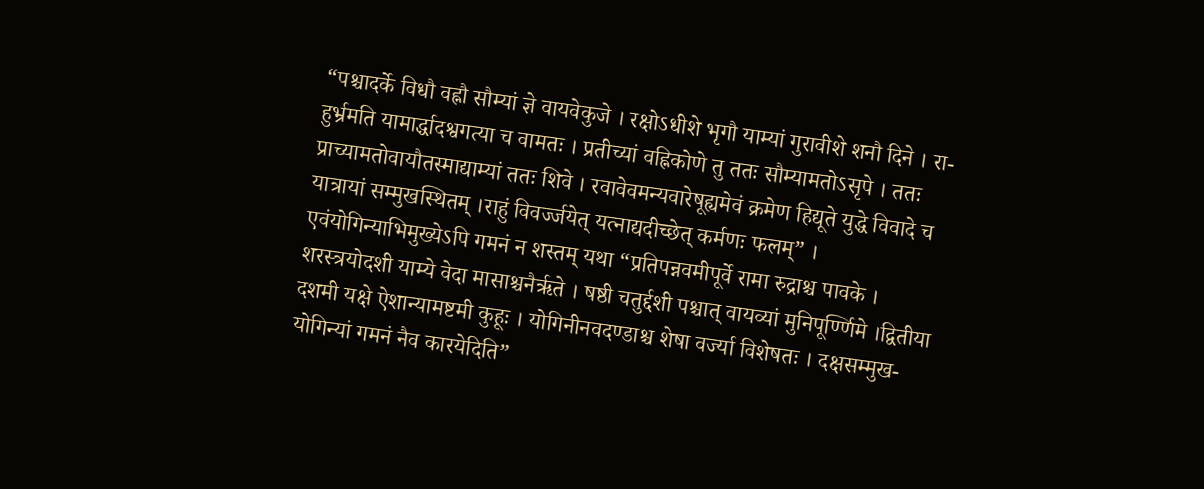“पश्चादर्के विधौ वह्नौ सौम्यां ज्ञे वायवेकुजे । रक्षोऽधीशे भृगौ याम्यां गुरावीशे शनौ दिने । रा-हुर्भ्रमति यामार्द्धादश्वगत्या च वामतः । प्रतीच्यां वह्निकोणे तु ततः सौम्यामतोऽसृपे । ततः प्राच्यामतोवायौतस्माद्याम्यां ततः शिवे । रवावेवमन्यवारेषूह्यमेवं क्रमेण हिद्यूते युद्धे विवादे च यात्रायां सम्मुखस्थितम् ।राहुं विवर्ज्जयेत् यत्नाद्यदीच्छेत् कर्मणः फलम्” । एवंयोगिन्याभिमुख्येऽपि गमनं न शस्तम् यथा “प्रतिपन्नवमीपूर्वे रामा रुद्राश्च पावके । शरस्त्रयोदशी याम्ये वेदा मासाश्चनैरृते । षष्ठी चतुर्द्दशी पश्चात् वायव्यां मुनिपूर्ण्णिमे ।द्वितीया दशमी यक्षे ऐशान्यामष्टमी कुहूः । योगिनीनवदण्डाश्च शेषा वर्ज्या विशेषतः । दक्षसम्मुख-योगिन्यां गमनं नैव कारयेदिति”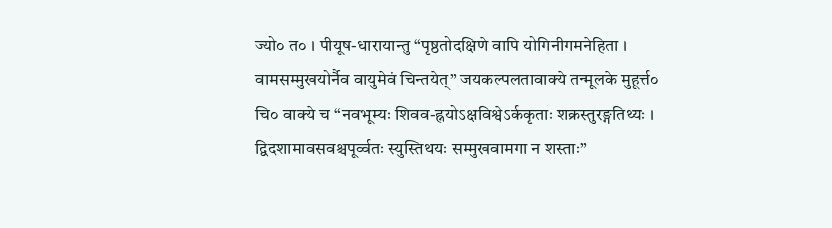ज्यो० त० । पीयूष-धारायान्तु “पृष्ठतोदक्षिणे वापि योगिनीगमनेहिता । वामसम्मुखयोर्नैव वायुमेवं चिन्तयेत्” जयकल्पलतावाक्ये तन्मूलके मुहूर्त्त० चि० वाक्ये च “नवभूम्यः शिवव-ह्नयोऽक्षविश्वेऽर्ककृताः शक्रस्तुरङ्गतिथ्यः । द्विदशामावसवश्चपूर्व्वतः स्युस्तिथयः सम्मुखवामगा न शस्ताः”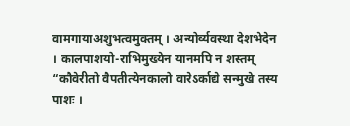वामगायाअशुभत्वमुक्तम् । अन्योर्व्यवस्था देशभेदेन । कालपाशयो-राभिमुख्येन यानमपि न शस्तम् “कौवेरीतो वैपतीत्येनकालो वारेऽर्काद्ये सन्मुखे तस्य पाशः ।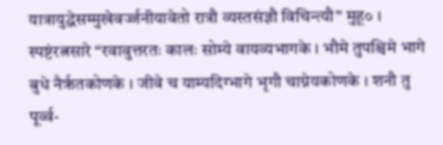यात्रायुद्धेसम्मुखेवर्ज्जनीयावेतो रात्रौ व्यस्तसंज्ञौ विचिन्त्यौ” मुहू० । स्पष्टंरत्नसारे “रवावुत्तरतः कालः सोम्ये वायव्यभागके । भौमे तुपश्चिमे भागे बुधे नैरृतकोणके । जीवे च याम्यदिग्भागे भृगौ चाग्नेयकोणके । शनौ तु पूर्व्व-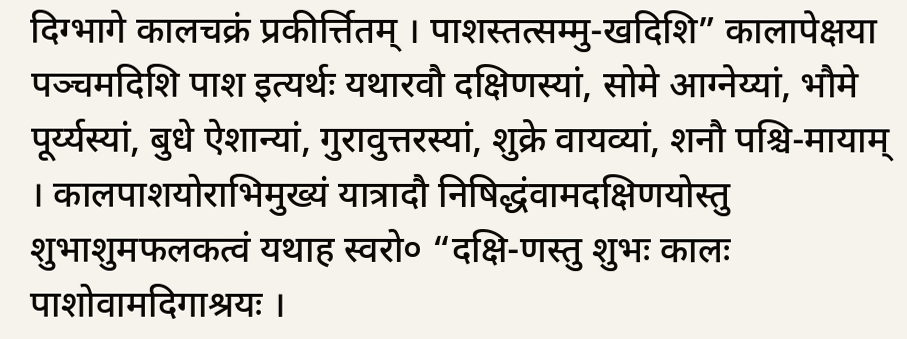दिग्भागे कालचक्रं प्रकीर्त्तितम् । पाशस्तत्सम्मु-खदिशि” कालापेक्षया पञ्चमदिशि पाश इत्यर्थः यथारवौ दक्षिणस्यां, सोमे आग्नेय्यां, भौमे पूर्य्यस्यां, बुधे ऐशान्यां, गुरावुत्तरस्यां, शुक्रे वायव्यां, शनौ पश्चि-मायाम् । कालपाशयोराभिमुख्यं यात्रादौ निषिद्धंवामदक्षिणयोस्तु शुभाशुमफलकत्वं यथाह स्वरो० “दक्षि-णस्तु शुभः कालः पाशोवामदिगाश्रयः ।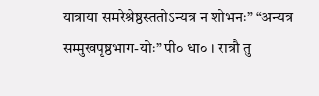यात्राया समरेश्रेष्ठस्ततोऽन्यत्र न शोभनः” “अन्यत्र सम्मुखपृष्ठभाग-योः” पी० धा० । रात्रौ तु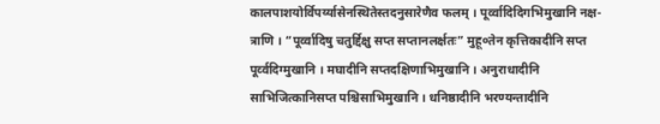कालपाशयोर्विपर्य्यासेनस्थितेस्तदनुसारेणैव फलम् । पूर्व्वादिदिगभिमुखानि नक्ष-त्राणि । “पूर्व्वादिषु चतुर्द्दिक्षु सप्त सप्तानलर्क्षतः” मुहू०तेन कृत्तिकादीनि सप्त पूर्व्वदिग्मुखानि । मघादीनि सप्तदक्षिणाभिमुखानि । अनुराधादीनि साभिजित्कानिसप्त पश्चिसाभिमुखानि । धनिष्ठादीनि भरण्यन्तादीनि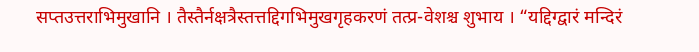सप्तउत्तराभिमुखानि । तैस्तैर्नक्षत्रैस्तत्तद्दिगभिमुखगृहकरणं तत्प्र-वेशश्च शुभाय । “यद्दिग्द्वारं मन्दिरं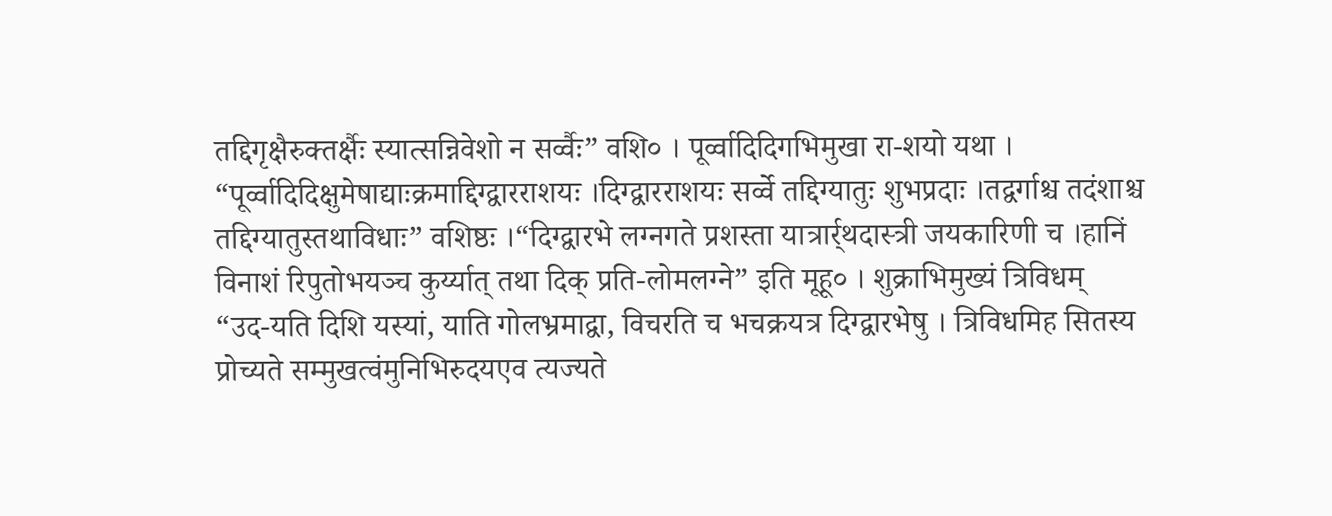तद्दिगृक्षैरुक्तर्क्षैः स्यात्सन्निवेशो न सर्व्वैः” वशि० । पूर्व्वादिदिगभिमुखा रा-शयो यथा । “पूर्व्वादिदिक्षुमेषाद्याःक्रमाद्दिग्द्वारराशयः ।दिग्द्वारराशयः सर्व्वे तद्दिग्यातुः शुभप्रदाः ।तद्वर्गाश्च तदंशाश्च तद्दिग्यातुस्तथाविधाः” वशिष्ठः ।“दिग्द्वारभे लग्नगते प्रशस्ता यात्रार्र्थदास्त्री जयकारिणी च ।हानिं विनाशं रिपुतोभयञ्च कुर्य्यात् तथा दिक् प्रति-लोमलग्ने” इति मूहू० । शुक्राभिमुख्यं त्रिविधम् “उद-यति दिशि यस्यां, याति गोलभ्रमाद्वा, विचरति च भचक्रयत्र दिग्द्वारभेषु । त्रिविधमिह सितस्य प्रोच्यते सम्मुखत्वंमुनिभिरुदयएव त्यज्यते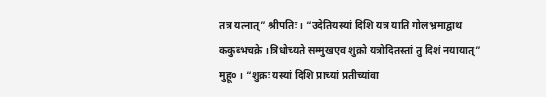तत्र यत्नात्” श्रीपतिः । “उदेतियस्यां दिशि यत्र याति गोलभ्रमाद्वाथ ककुब्भचक्रे ।त्रिधोच्यते सम्मुखएव शुक्रो यत्रोदितस्तां तु दिशं नयायात्” मुहू० । “शुक्रः यस्यां दिशि प्राच्यां प्रतीच्यांवा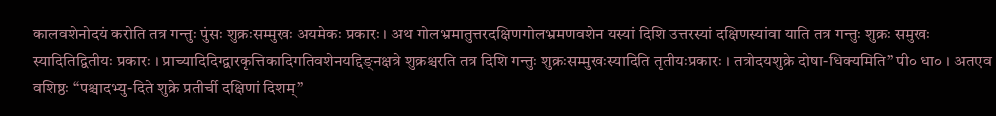कालवशेनोदयं करोति तत्र गन्तुः पुंसः शुक्रःसम्मुखः अयमेकः प्रकारः । अथ गोलभ्रमातुत्तरदक्षिणगोलभ्रमणवशेन यस्यां दिशि उत्तरस्यां दक्षिणस्यांवा याति तत्र गन्तुः शुक्रः समुखः स्यादितिद्वितीयः प्रकारः । प्राच्यादिदिग्द्वारकृत्तिकादिगतिवशेनयद्दिङ्नक्षत्रे शुक्रश्चरति तत्र दिशि गन्तुः शुक्रःसम्मुखःस्यादिति तृतीयःप्रकारः । तत्रोदयशुक्रे दोषा-धिक्यमिति” पी० धा० । अतएव वशिष्ठः “पश्चादभ्यु-दिते शुक्रे प्रतीर्ची दक्षिणां दिशम्”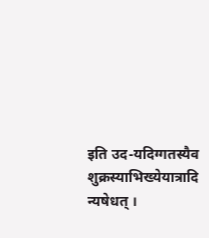इति उद-यदिग्गतस्यैव शुक्रस्याभिख्येयात्रादि न्यषेधत् ।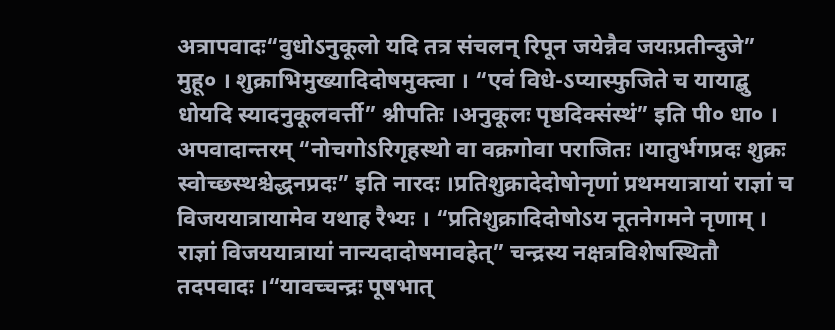अत्रापवादः“वुधोऽनुकूलो यदि तत्र संचलन् रिपून जयेन्नैव जयःप्रतीन्दुजे” मुहू० । शुक्राभिमुख्यादिदोषमुक्त्वा । “एवं विधे-ऽप्यास्फुजिते च यायाद्बु धोयदि स्यादनुकूलवर्त्ती” श्नीपतिः ।अनुकूलः पृष्ठदिक्संस्थं” इति पी० धा० । अपवादान्तरम् “नोचगोऽरिगृहस्थो वा वक्रगोवा पराजितः ।यातुर्भगप्रदः शुक्रः स्वोच्छस्थश्चेद्धनप्रदः” इति नारदः ।प्रतिशुक्रादेदोषोनृणां प्रथमयात्रायां राज्ञां च विजययात्रायामेव यथाह रैभ्यः । “प्रतिशुक्रादिदोषोऽय नूतनेगमने नृणाम् । राज्ञां विजययात्रायां नान्यदादोषमावहेत्” चन्द्रस्य नक्षत्रविशेषस्थितौ तदपवादः ।“यावच्चन्द्रः पूषभात्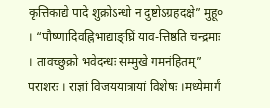कृत्तिकाद्ये पादे शुक्रोऽन्धो न दुष्टोऽग्रहदक्षे” मुहू० । “पौष्णादिवह्निभाद्याङ्घ्रिं याव-त्तिष्ठति चन्द्रमाः । तावच्छुक्रो भवेदन्धः सम्मुखे गमनंहितम्” पराशरः । राज्ञां विजययात्रायां विशेषः ।मध्येमार्गं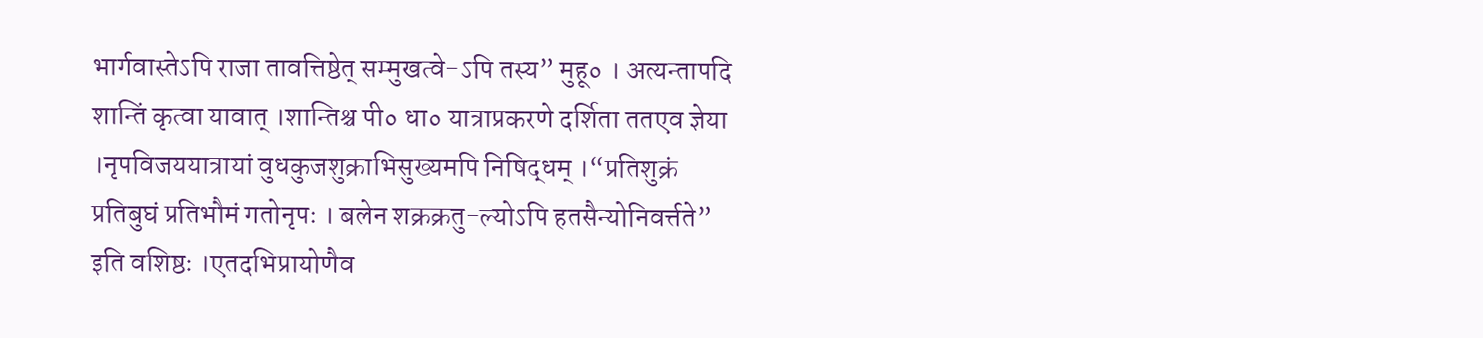भार्गवास्तेऽपि राजा तावत्तिष्ठेत् सम्मुखत्वे-ऽपि तस्य” मुहू० । अत्यन्तापदि शान्तिं कृत्वा यावात् ।शान्तिश्च पी० धा० यात्राप्रकरणे दर्शिता ततएव ज्ञेया ।नृपविजययात्रायां वुधकुजशुक्राभिसुख्यमपि निषिद्धम् ।“प्रतिशुक्रं प्रतिबुघं प्रतिभौमं गतोनृपः । बलेन शक्रक्रतु-ल्योऽपि हतसैन्योनिवर्त्तते” इति वशिष्ठः ।एतदभिप्रायोणैव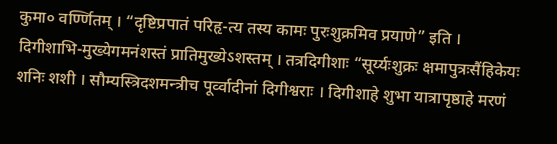कुमा० वर्ण्णितम् । “दृष्टिप्रपातं परिहृ-त्य तस्य कामः पुरःशुक्रमिव प्रयाणे” इति । दिगीशाभि-मुख्येगमनंशस्तं प्रातिमुख्येऽशस्तम् । तत्रदिगीशाः “सूर्य्यःशुक्रः क्षमापुत्रःसैंहिकेयः शनिः शशी । सौम्यस्त्रिदशमन्त्रीच पूर्व्वादीनां दिगीश्वराः । दिगीशाहे शुभा यात्रापृष्ठाहे मरणं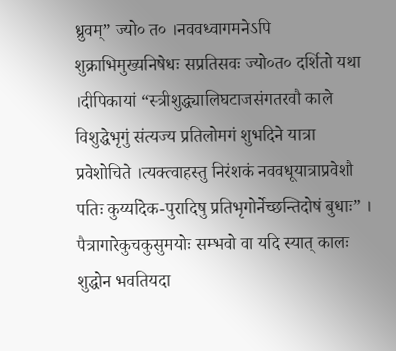ध्रुवम्” ज्यो० त० ।नववध्वागमनेऽपि शुक्राभिमुख्यनिषेधः सप्रतिसवः ज्यो०त० दर्शितो यथा ।दीपिकायां “स्त्रीशुद्ध्यालिघटाजसंगतरवौ काले विशुद्धेभृगुं संत्यज्य प्रतिलोमगं शुभदिने यात्रा प्रवेशोचिते ।त्यक्त्वाहस्तु निरंशकं नववधूयात्राप्रवेशौ पतिः कुर्य्यादेक-पुरादिषु प्रतिभृगोर्नेच्छन्तिदोषं बुधाः” । पैत्रागारेकुचकुसुमयोः सम्भवो वा यदि स्यात् कालः शुद्धोन भवतियदा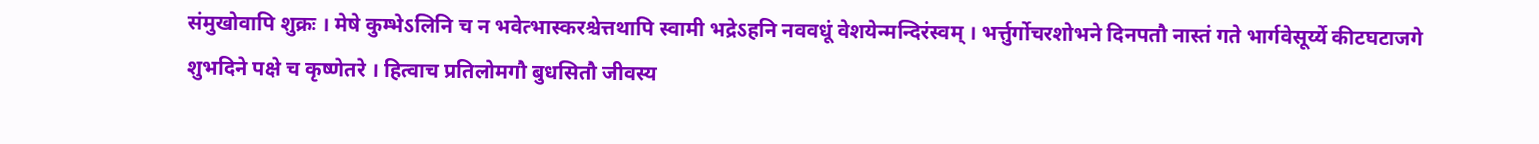संमुखोवापि शुक्रः । मेषे कुम्भेऽलिनि च न भवेत्भास्करश्चेत्तथापि स्वामी भद्रेऽहनि नववधूं वेशयेन्मन्दिरंस्वम् । भर्त्तुर्गोचरशोभने दिनपतौ नास्तं गते भार्गवेसूर्य्ये कीटघटाजगे शुभदिने पक्षे च कृष्णेतरे । हित्वाच प्रतिलोमगौ बुधसितौ जीवस्य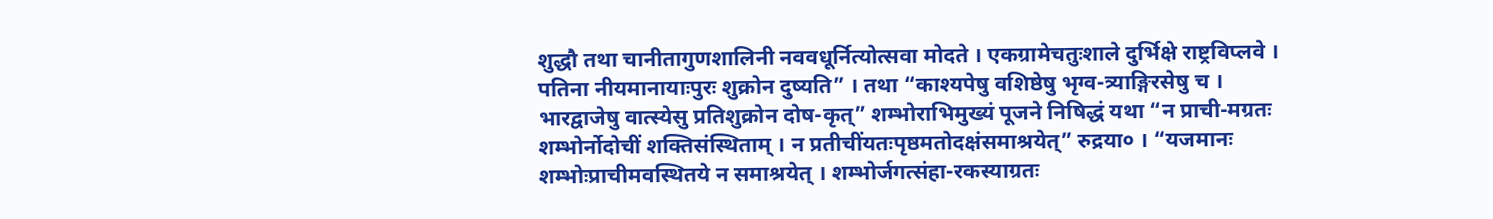शुद्धौ तथा चानीतागुणशालिनी नववधूर्नित्योत्सवा मोदते । एकग्रामेचतुःशाले दुर्भिक्षे राष्ट्रविप्लवे । पतिना नीयमानायाःपुरः शुक्रोन दुष्यति” । तथा “काश्यपेषु वशिष्ठेषु भृग्व-त्र्याङ्गिरसेषु च । भारद्वाजेषु वात्स्येसु प्रतिशुक्रोन दोष-कृत्” शम्भोराभिमुख्यं पूजने निषिद्धं यथा “न प्राची-मग्रतः शम्भोर्नोदोचीं शक्तिसंस्थिताम् । न प्रतीचींयतःपृष्ठमतोदक्षंसमाश्रयेत्” रुद्रया० । “यजमानः शम्भोःप्राचीमवस्थितये न समाश्रयेत् । शम्भोर्जगत्संहा-रकस्याग्रतः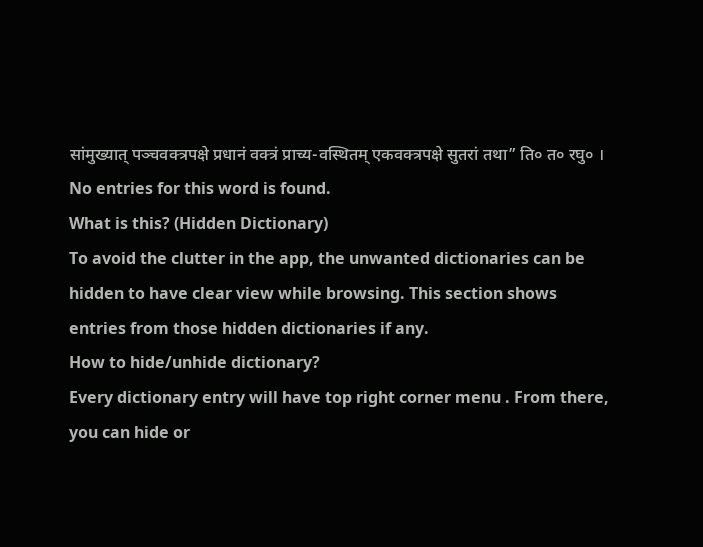सांमुख्यात् पञ्चवक्त्रपक्षे प्रधानं वक्त्रं प्राच्य-वस्थितम् एकवक्त्रपक्षे सुतरां तथा” ति० त० रघु० ।
No entries for this word is found.
What is this? (Hidden Dictionary)
To avoid the clutter in the app, the unwanted dictionaries can be hidden to have clear view while browsing. This section shows entries from those hidden dictionaries if any.
How to hide/unhide dictionary?
Every dictionary entry will have top right corner menu . From there, you can hide or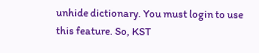unhide dictionary. You must login to use this feature. So, KST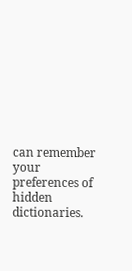can remember your preferences of hidden dictionaries.